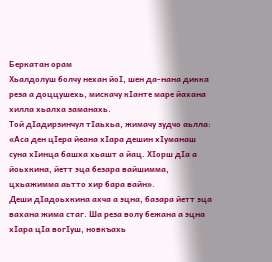Беркатан орам
Хьалдолуш болчу нехан йоI, шен да-нана дикка реза а доццушехь, мискачу кIанте маре йахана хилла хьалха заманахь.
Той дIадирзинчул тIаьхьа, жимачу зудчо аьлла: «Аса ден цIера йеана хIара дешин хIуманаш суна хIинца башха хьашт а йац. ХIорш дIа а йоьхкина, йетт эца безара вайшимма, цхьажимма аьтто хир бара вайн».
Деши дIадоьхкина ахча а эцна, базара йетт эца вахана жима стаг. Ша реза волу бежана а эцна хIара цIа вогIуш, новкъахь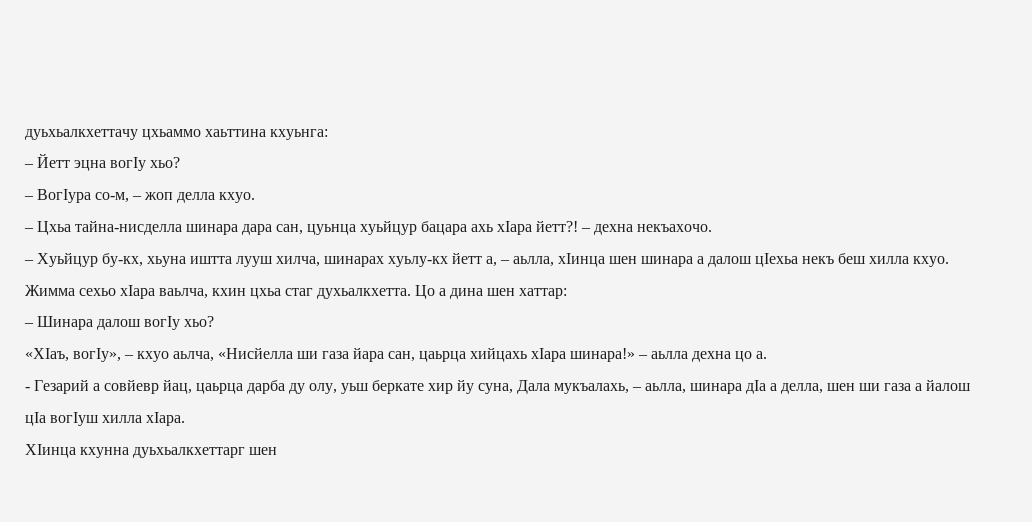дуьхьалкхеттачу цхьаммо хаьттина кхуьнга:
– Йетт эцна вогIу хьо?
– ВогIура со-м, – жоп делла кхуо.
– Цхьа тайна-нисделла шинара дара сан, цуьнца хуьйцур бацара ахь хIара йетт?! – дехна некъахочо.
– Хуьйцур бу-кх, хьуна иштта лууш хилча, шинарах хуьлу-кх йетт а, – аьлла, хIинца шен шинара а далош цIехьа некъ беш хилла кхуо.
Жимма сехьо хIара ваьлча, кхин цхьа стаг духьалкхетта. Цо а дина шен хаттар:
– Шинара далош вогIу хьо?
«ХIаъ, вогIу», – кхуо аьлча, «Нисйелла ши газа йара сан, цаьрца хийцахь хIара шинара!» – аьлла дехна цо а.
- Гезарий а совйевр йац, цаьрца дарба ду олу, уьш беркате хир йу суна, Дала мукъалахь, – аьлла, шинара дIа а делла, шен ши газа а йалош цIа вогIуш хилла хIара.
ХIинца кхунна дуьхьалкхеттарг шен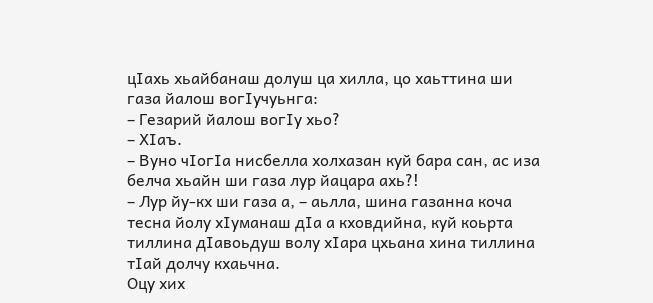цIахь хьайбанаш долуш ца хилла, цо хаьттина ши газа йалош вогIучуьнга:
– Гезарий йалош вогIу хьо?
– ХIаъ.
– Вуно чIогIа нисбелла холхазан куй бара сан, ас иза белча хьайн ши газа лур йацара ахь?!
– Лур йу-кх ши газа а, – аьлла, шина газанна коча тесна йолу хIуманаш дIа а кховдийна, куй коьрта тиллина дIавоьдуш волу хIара цхьана хина тиллина тIай долчу кхаьчна.
Оцу хих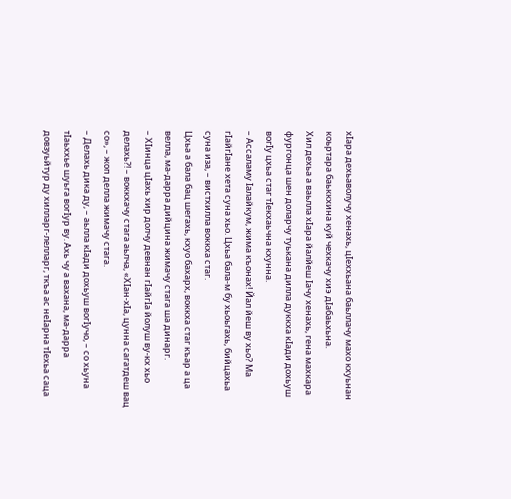хIара дехьаволучу хенахь, цIеххьана баьллачу махо кхуьнан коьртара баьккхина куй чехкачу хиэ дIабаьхьна.
Хил дехьа а ваьлла хIара йалйеш Iачу хенахь, гена махкара фургонца шен доларчу туькана дилла дуккха кIади дохьуш вогIу цхьа стаг тIекхаьчна кхунна.
– Ассаламу Iалайкум, жима къонах! Йал йеш ву хьо? Ма гIайгIане хета суна хьо. Цхьа бала-м бу хьоьгахь, бийцахьа суна иза, – вистхилла воккха стаг.
Цхьа а бала бац шегахь, кхуо бахарх, воккха стаг къар а ца велла, ма-дарра дийцина жимачу стага ша динарг.
– ХIинца цIахь хир долчу девнан гIайгIа йолуш ву-кх хьо делахь?! – воккхачу стага аьлча, «ХIан-хIа, цунна сагатдеш вац со», – жоп делла жимачу стага.
– Делахь дика ду, – аьлла кIади дохьуш вогIучо, – со хьуна тIаьххье шуьга вогIур ву. Ахь чу а вахана, ма-дарра довзуьйтур ду хилларг-лелларг, ткъа ас неIарна тIехьа саца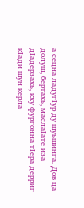а сецна ладугIур ду шуьшинга. Дов ца долуш, бертахь, маслаIате иза дIадерзахь, кху фургонна тIера дерриг кIади шун керла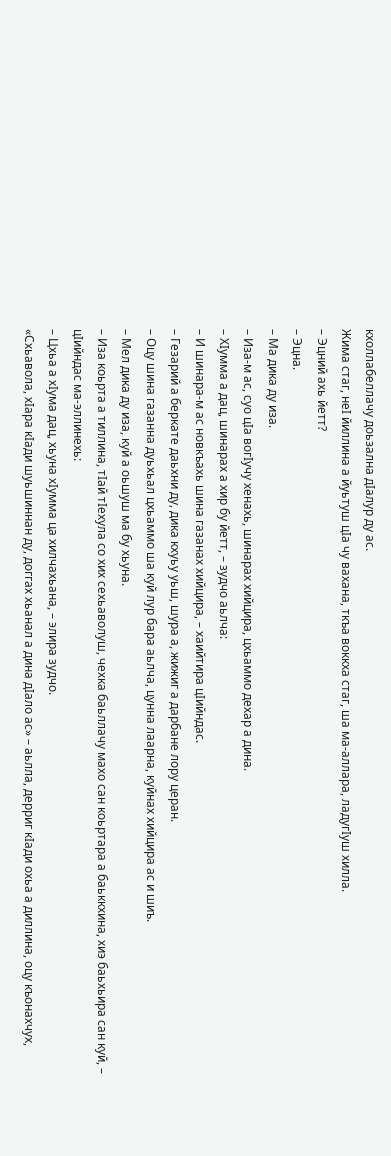кхоллабеллачу доьзална дIалур ду ас.
Жима стаг, неI йиллина а йуьтуш цIа чу вахана, ткъа воккха стаг, ша ма-аллара, ладугIуш хилла.
– Эцний ахь йетт?
– Эцна.
– Ма дика ду иза.
– Иза-м ас, суо цIа вогIучу хенахь, шинарах хийцира, цхьаммо дехар а дина.
– ХIумма а дац, шинарах а хир бу йетт, – зудчо аьлча:
– И шинара-м ас новкъахь шина газанах хийцира, – хаийтира цIийндас.
– Гезарий а беркате даьхни ду, дика кхуьу уьш, шура а, жижиг а дарбане лору церан.
– Оцу шина газанна дуьхьал цхьаммо ша куй лур бара аьлча, цунна лаарна, куйнах хийцира ас и шиъ.
– Мел дика ду иза, куй а оьшуш ма бу хьуна.
– Иза коьрта а тиллина, тIай тIехула со хих сехьаволуш, чехка баьллачу махо сан коьртара а баьккхина, хиэ баьхьира сан куй, – цIийндас ма-эллинехь:
– Цхьа а хIума дац, хьуна хIумма ца хилчахьана, – элира зудчо.
«Схьавола, хIара кIади шуьшиннан ду, доггах хьанал а дина дIало ас» – аьлла, дерриг кIади охьа а диллина, оцу къонахчух,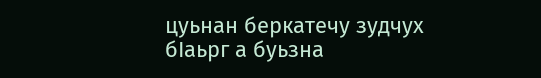цуьнан беркатечу зудчух бIаьрг а буьзна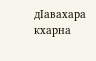дIавахара кхарна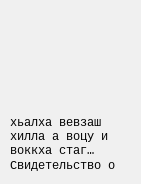хьалха вевзаш хилла а воцу и воккха стаг…
Свидетельство о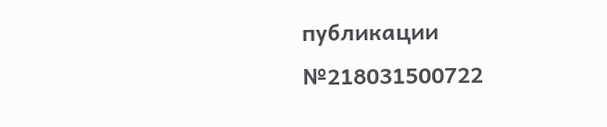публикации №218031500722